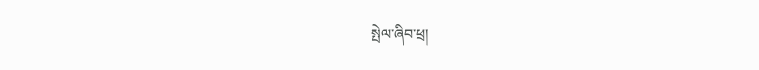སྤེལ་ཞིབ་ཕྲ།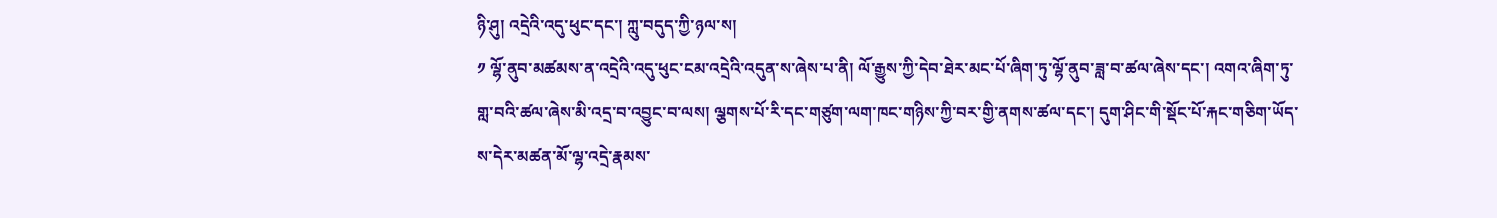ཉི་ཤུ། འདྲེའི་འདུ་ཕུང་དང་། ཀླུ་བདུད་ཀྱི་ཉལ་ས།
༡ ལྷོ་ནུབ་མཚམས་ན་འདྲེའི་འདུ་ཕུང་ངམ་འདྲེའི་འདུན་ས་ཞེས་པ་ནི། ལོ་རྒྱུས་ཀྱི་དེབ་ཐེར་མང་པོ་ཞིག་ཏུ་ལྷོ་ནུབ་ཟླ་བ་ཚལ་ཞེས་དང་། འགའ་ཞིག་ཏུ་གླ་བའི་ཚལ་ཞེས་མི་འདྲ་བ་འབྱུང་བ་ལས། ལྕགས་པོ་རི་དང་གཙུག་ལག་ཁང་གཉིས་ཀྱི་བར་གྱི་ནགས་ཚལ་དང་། དུག་ཤིང་གི་སྡོང་པོ་རྐང་གཅིག་ཡོད་ས་དེར་མཚན་མོ་ལྷ་འདྲེ་རྣམས་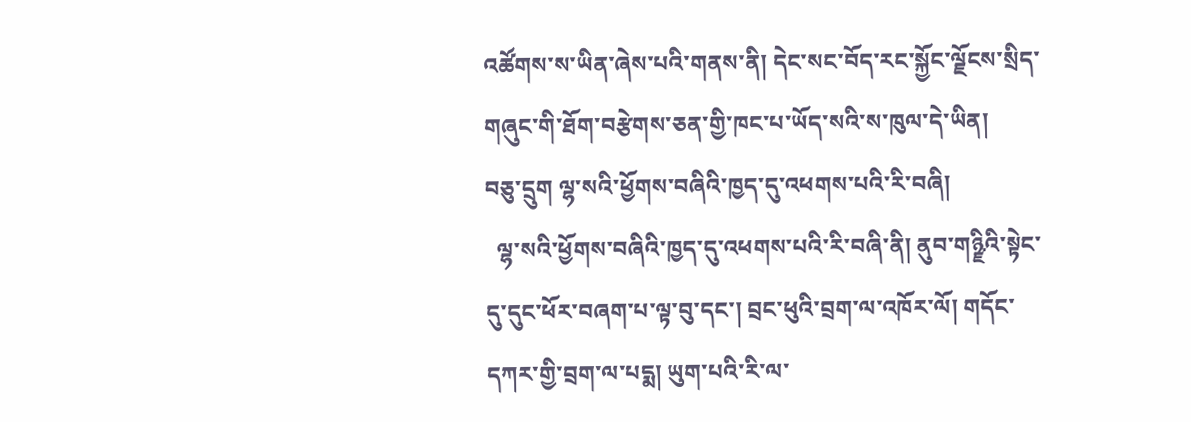འཚོགས་ས་ཡིན་ཞེས་པའི་གནས་ནི། དེང་སང་བོད་རང་སྐྱོང་ལྗོངས་སྲིད་གཞུང་གི་ཐོག་བརྩེགས་ཅན་གྱི་ཁང་པ་ཡོད་སའི་ས་ཁུལ་དེ་ཡིན།
བཅུ་དྲུག ལྷ་སའི་ཕྱོགས་བཞིའི་ཁྱད་དུ་འཕགས་པའི་རི་བཞི།
  ལྷ་སའི་ཕྱོགས་བཞིའི་ཁྱད་དུ་འཕགས་པའི་རི་བཞི་ནི། ནུབ་གཉྫིའི་སྟེང་དུ་དུང་ཕོར་བཞག་པ་ལྟ་བུ་དང་། བྲང་ཕུའི་བྲག་ལ་འཁོར་ལོ། གདོང་དཀར་གྱི་བྲག་ལ་པདྨ། ཡུག་པའི་རི་ལ་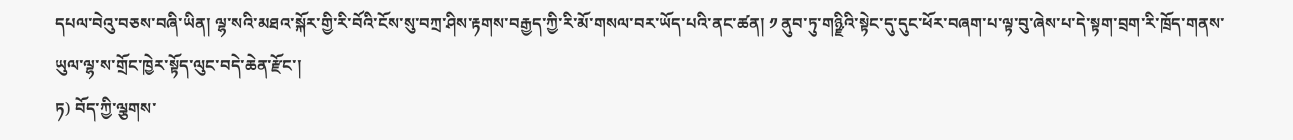དཔལ་བེའུ་བཅས་བཞི་ཡིན། ལྷ་སའི་མཐའ་སྐོར་གྱི་རི་བོའི་ངོས་སུ་བཀྲ་ཤིས་རྟགས་བརྒྱད་ཀྱི་རི་མོ་གསལ་བར་ཡོད་པའི་ནང་ཚན། ༡ ནུབ་ཏུ་གཉྫིའི་སྟེང་དུ་དུང་ཕོར་བཞག་པ་ལྟ་བུ་ཞེས་པ་དེ་སྟག་བྲག་རི་ཁྲོད་གནས་ཡུལ་ལྷ་ས་གྲོང་ཁྱེར་སྟོད་ལུང་བདེ་ཆེན་རྫོང་།
ཏ) བོད་ཀྱི་ལྕགས་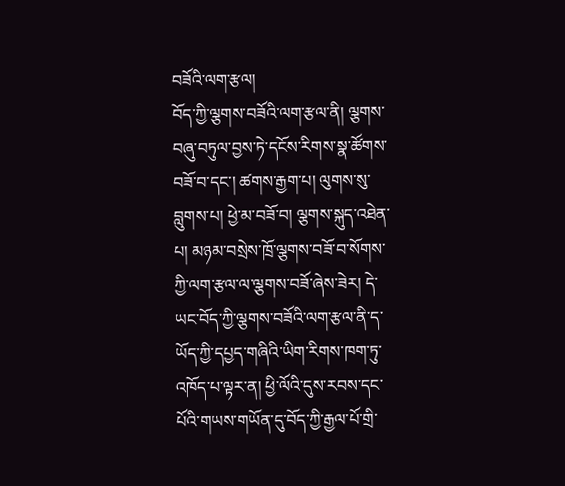བཟོའི་ལག་རྩལ།
བོད་ཀྱི་ལྕགས་བཟོའི་ལག་རྩལ་ནི། ལྕགས་བཞུ་བཏུལ་བྱས་ཏེ་དངོས་རིགས་སྣ་ཚོགས་བཟོ་བ་དང་། ཚགས་རྒྱག་པ། ལུགས་སུ་བླུགས་པ། ཕྱེ་མ་བཟོ་བ། ལྕགས་སྐུད་འཐེན་པ། མཉམ་བསྲེས་ཁྲོ་ལྕགས་བཟོ་བ་སོགས་ཀྱི་ལག་རྩལ་ལ་ལྕགས་བཟོ་ཞེས་ཟེར། དེ་ཡང་བོད་ཀྱི་ལྕགས་བཟོའི་ལག་རྩལ་ནི་ད་ཡོད་ཀྱི་དཔྱད་གཞིའི་ཡིག་རིགས་ཁག་ཏུ་འཁོད་པ་ལྟར་ན། ཕྱི་ལོའི་དུས་རབས་དང་པོའི་གཡས་གཡོན་དུ་བོད་ཀྱི་རྒྱལ་པོ་གྲི་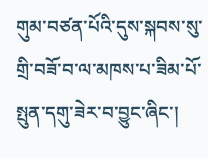གུམ་བཙན་པོའི་དུས་སྐབས་སུ་གྲི་བཟོ་བ་ལ་མཁས་པ་ཟིམ་པོ་སྤུན་དགུ་ཟེར་བ་བྱུང་ཞིང་།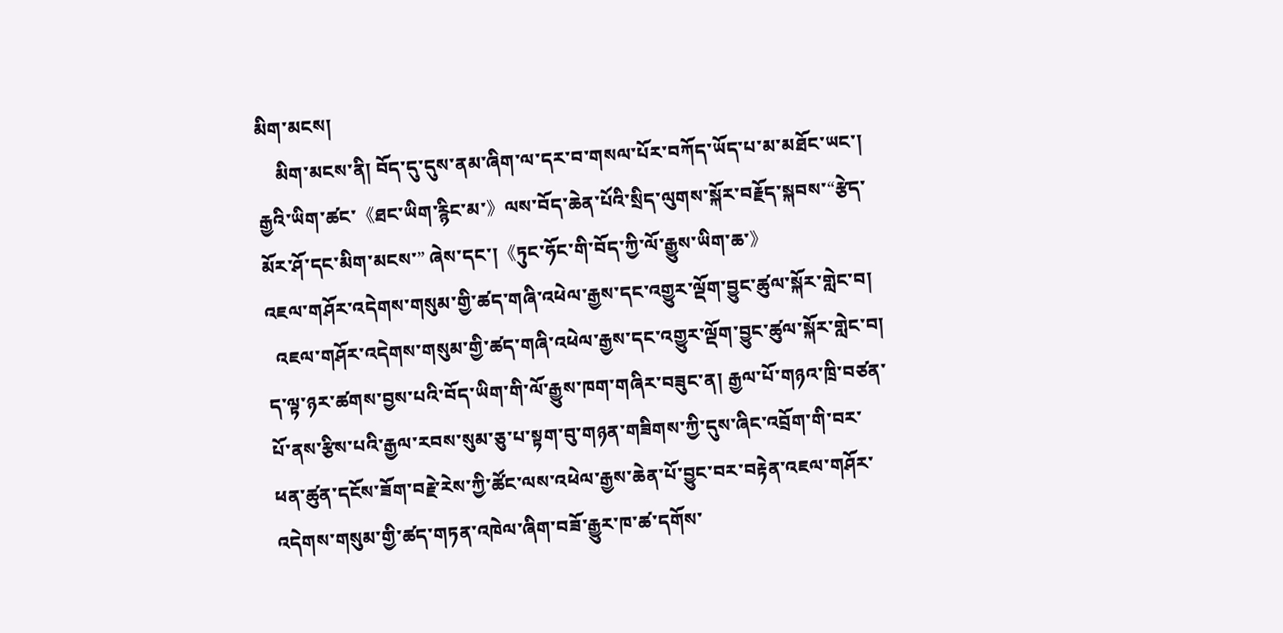མིག་མངས།
    མིག་མངས་ནི། བོད་དུ་དུས་ནམ་ཞིག་ལ་དར་བ་གསལ་པོར་བཀོད་ཡོད་པ་མ་མཐོང་ཡང་། རྒྱའི་ཡིག་ཚང་《ཐང་ཡིག་རྙིང་མ་》ལས་བོད་ཆེན་པོའི་སྲིད་ལུགས་སྐོར་བརྗོད་སྐབས་“རྩེད་མོར་ཤོ་དང་མིག་མངས་” ཞེས་དང་།《ཏུང་ཧོང་གི་བོད་ཀྱི་ལོ་རྒྱུས་ཡིག་ཆ་》
འཇལ་གཤོར་འདེགས་གསུམ་གྱི་ཚད་གཞི་འཕེལ་རྒྱས་དང་འགྱུར་ལྡོག་བྱུང་ཚུལ་སྐོར་གླེང་བ།
  འཇལ་གཤོར་འདེགས་གསུམ་གྱི་ཚད་གཞི་འཕེལ་རྒྱས་དང་འགྱུར་ལྡོག་བྱུང་ཚུལ་སྐོར་གླེང་བ།   ད་ལྟ་ཉར་ཚགས་བྱས་པའི་བོད་ཡིག་གི་ལོ་རྒྱུས་ཁག་གཞིར་བཟུང་ན། རྒྱལ་པོ་གཉའ་ཁྲི་བཙན་པོ་ནས་རྩིས་པའི་རྒྱལ་རབས་སུམ་ཅུ་པ་སྟག་བུ་གཉན་གཟིགས་ཀྱི་དུས་ཞིང་འབྲོག་གི་བར་ཕན་ཚུན་དངོས་ཟོག་བརྗེ་རེས་ཀྱི་ཚོང་ལས་འཕེལ་རྒྱས་ཆེན་པོ་བྱུང་བར་བརྟེན་འཇལ་གཤོར་འདེགས་གསུམ་གྱི་ཚད་གཏན་འཁེལ་ཞིག་བཟོ་རྒྱུར་ཁ་ཚ་དགོས་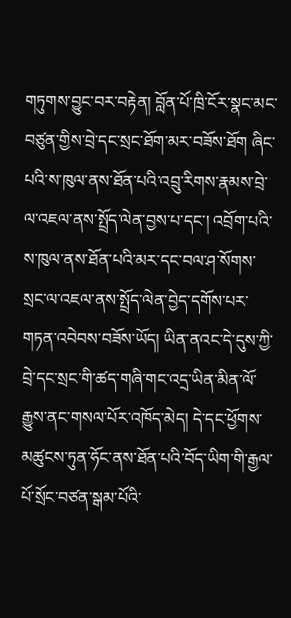གཏུགས་བྱུང་བར་བརྟེན། བློན་པོ་ཁྲི་ངོར་སྣང་མང་བཙུན་གྱིས་བྲེ་དང་སྲང་ཐོག་མར་བཟོས་ཐོག ཞིང་པའི་ས་ཁུལ་ནས་ཐོན་པའི་འབྲུ་རིགས་རྣམས་བྲེ་ལ་འཇལ་ནས་སྤྲོད་ལེན་བྱས་པ་དང་། འབྲོག་པའི་ས་ཁུལ་ནས་ཐོན་པའི་མར་དང་བལ་ཤ་སོགས་སྲང་ལ་འཇལ་ནས་སྤྲོད་ལེན་བྱེད་དགོས་པར་གཏན་འབེབས་བཟོས་ཡོད། ཡིན་ནའང་དེ་དུས་ཀྱི་བྲེ་དང་སྲང་གི་ཚད་གཞི་གང་འདྲ་ཡིན་མིན་ལོ་རྒྱུས་ནང་གསལ་པོར་འཁོད་མེད། དེ་དང་ཕྱོགས་མཚུངས་ཏུན་ཧོང་ནས་ཐོན་པའི་བོད་ཡིག་གི་རྒྱལ་པོ་སྲོང་བཙན་སྒམ་པོའི་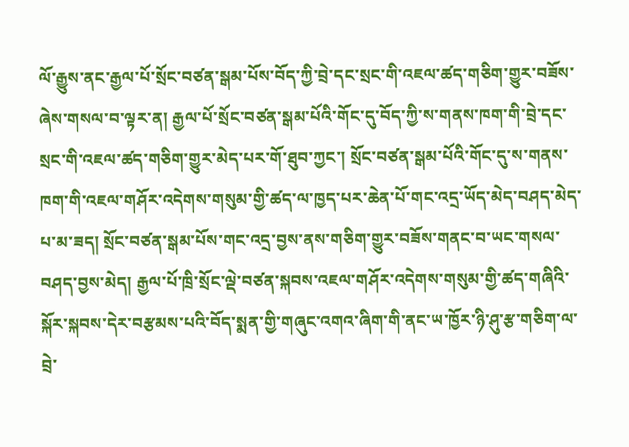ལོ་རྒྱུས་ནང་རྒྱལ་པོ་སྲོང་བཙན་སྒམ་པོས་བོད་ཀྱི་བྲེ་དང་སྲང་གི་འཇལ་ཚད་གཅིག་གྱུར་བཟོས་ཞེས་གསལ་བ་ལྟར་ན། རྒྱལ་པོ་སྲོང་བཙན་སྒམ་པོའི་གོང་དུ་བོད་ཀྱི་ས་གནས་ཁག་གི་བྲེ་དང་སྲང་གི་འཇལ་ཚད་གཅིག་གྱུར་མེད་པར་གོ་ཐུབ་ཀྱང་། སྲོང་བཙན་སྒམ་པོའི་གོང་དུ་ས་གནས་ཁག་གི་འཇལ་གཤོར་འདེགས་གསུམ་གྱི་ཚད་ལ་ཁྱད་པར་ཆེན་པོ་གང་འདྲ་ཡོད་མེད་བཤད་མེད་པ་མ་ཟད། སྲོང་བཙན་སྒམ་པོས་གང་འདྲ་བྱས་ནས་གཅིག་གྱུར་བཟོས་གནང་བ་ཡང་གསལ་བཤད་བྱས་མེད། རྒྱལ་པོ་ཁྲི་སྲོང་ལྡེ་བཙན་སྐབས་འཇལ་གཤོར་འདེགས་གསུམ་གྱི་ཚད་གཞིའི་སྐོར་སྐབས་དེར་བརྩམས་པའི་བོད་སྨན་གྱི་གཞུང་འགའ་ཞིག་གི་ནང་ཡ་ཁྱོར་ཉི་ཤུ་རྩ་གཅིག་ལ་བྲེ་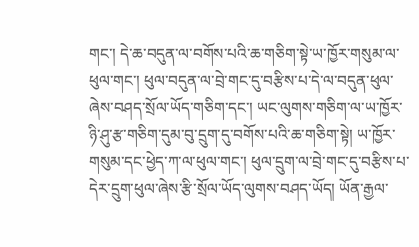གང་། དེ་ཆ་བདུན་ལ་བགོས་པའི་ཆ་གཅིག་སྟེ་ཡ་ཁྱོར་གསུམ་ལ་ཕུལ་གང་། ཕུལ་བདུན་ལ་བྲེ་གང་དུ་བརྩིས་པ་དེ་ལ་བདུན་ཕུལ་ཞེས་བཤད་སྲོལ་ཡོད་གཅིག་དང་། ཡང་ལུགས་གཅིག་ལ་ཡ་ཁྱོར་ཉི་ཤུ་རྩ་གཅིག་དུམ་བུ་དྲུག་དུ་བགོས་པའི་ཆ་གཅིག་སྟེ། ཡ་ཁྱོར་གསུམ་དང་ཕྱེད་ཀ་ལ་ཕུལ་གང་། ཕུལ་དྲུག་ལ་བྲེ་གང་དུ་བརྩིས་པ་དེར་དྲུག་ཕུལ་ཞེས་རྩི་སྲོལ་ཡོད་ལུགས་བཤད་ཡོད། ཡོན་རྒྱལ་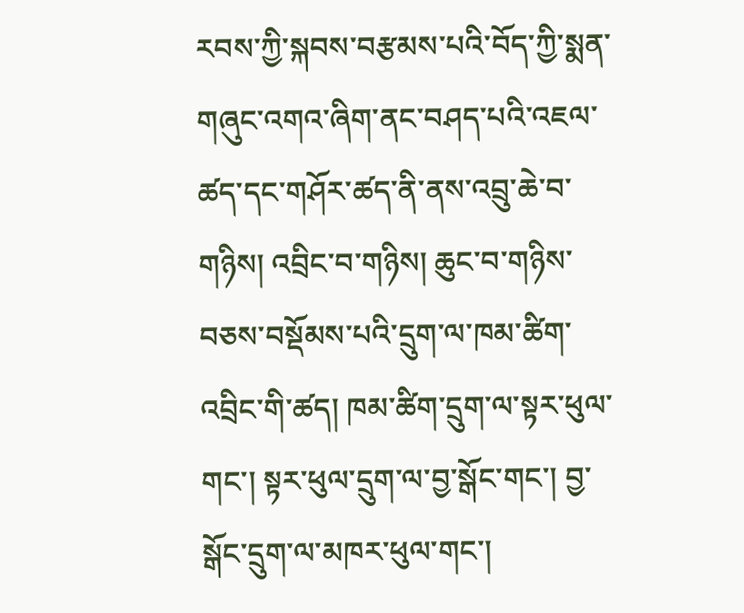རབས་ཀྱི་སྐབས་བརྩམས་པའི་བོད་ཀྱི་སྨན་གཞུང་འགའ་ཞིག་ནང་བཤད་པའི་འཇལ་ཚད་དང་གཤོར་ཚད་ནི་ནས་འབྲུ་ཆེ་བ་གཉིས། འབྲིང་བ་གཉིས། ཆུང་བ་གཉིས་བཅས་བསྡོམས་པའི་དྲུག་ལ་ཁམ་ཚིག་འབྲིང་གི་ཚད། ཁམ་ཚིག་དྲུག་ལ་སྟར་ཕུལ་གང་། སྟར་ཕུལ་དྲུག་ལ་བྱ་སྒོང་གང་། བྱ་སྒོང་དྲུག་ལ་མཁར་ཕུལ་གང་།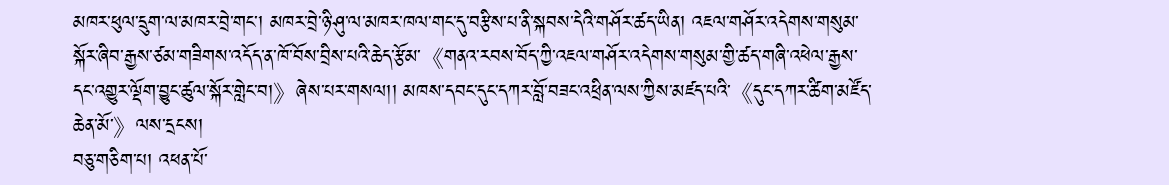མཁར་ཕུལ་དྲུག་ལ་མཁར་བྲེ་གང་། མཁར་བྲེ་ཉི་ཤུ་ལ་མཁར་ཁལ་གང་དུ་བརྩིས་པ་ནི་སྐབས་དེའི་གཤོར་ཚད་ཡིན། འཇལ་གཤོར་འདེགས་གསུམ་སྐོར་ཞིབ་རྒྱས་ཙམ་གཟིགས་འདོད་ན་ཁོ་བོས་བྲིས་པའི་ཆེད་རྩོམ་《གནའ་རབས་བོད་ཀྱི་འཇལ་གཤོར་འདེགས་གསུམ་གྱི་ཚད་གཞི་འཕེལ་རྒྱས་དང་འགྱུར་ལྡོག་བྱུང་ཚུལ་སྐོར་གླེང་བ།》ཞེས་པར་གསལ།། མཁས་དབང་དུང་དཀར་བློ་བཟང་འཕྲིན་ལས་ཀྱིས་མཛད་པའི་《དུང་དཀར་ཚིག་མཛོད་ཆེན་མོ་》ལས་དྲངས།
བཅུ་གཅིག་པ། འཕན་པོ་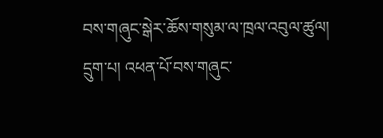བས་གཞུང་སྒེར་ཆོས་གསུམ་ལ་ཁྲལ་འབུལ་ཚུལ།
དྲུག་པ། འཕན་པོ་བས་གཞུང་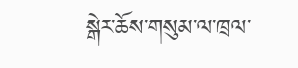སྒེར་ཆོས་གསུམ་ལ་ཁྲལ་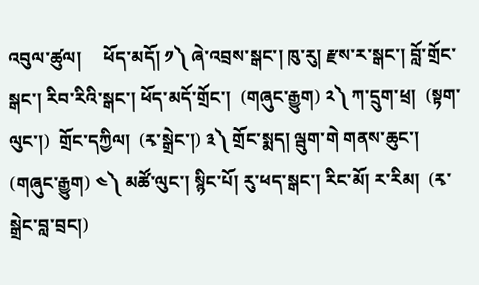འབུལ་ཚུལ།     ཕོད་མདོ། ༡༽ ཞེ་འབྲས་སྒང་། ཁུ་རུ། རྫས་ར་སྒང་། བློ་གྲོང་སྒང་། རིབ་རིའི་སྒང་། ཕོད་མདོ་གྲོང་།  (གཞུང་རྒྱུག) ༢༽ ཀ་དྲུག་ཕྲ།  (སྟག་ལུང་།)  གྲོང་དཀྱིལ།  (རྭ་སྒྲེང་།) ༣༽ གྲོང་སྨད། ལྦུག་གེ གནས་ཆུང་།  (གཞུང་རྒྱུག) ༤༽ མཚོ་ལུང་། སྙིང་པོ། རུ་ཕད་སྒང་། རིང་མོ། ར་རིམ།  (རྭ་སྒྲེང་བླ་བྲང།)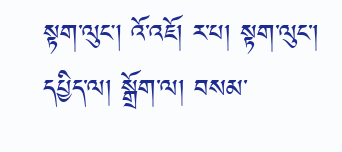སྟག་ལུང། འོ་འཇོ། ར་པ། སྟག་ལུང་། དཔྱིད་ལ། སྒྲོག་ལ། བསམ་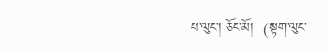པ་ལུང་། ཅོང་མོ།  (སྟག་ལུང་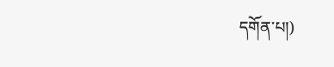དགོན་པ།)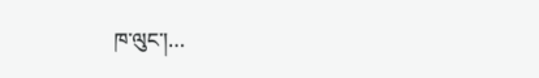ཁ་ལུང་།…